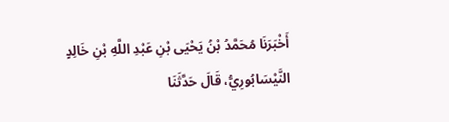أَخْبَرَنَا مُحَمَّدُ بْنُ يَحْيَى بْنِ عَبْدِ اللَّهِ بْنِ خَالِدٍ النَّيْسَابُورِيُّ، قَالَ حَدَّثَنَا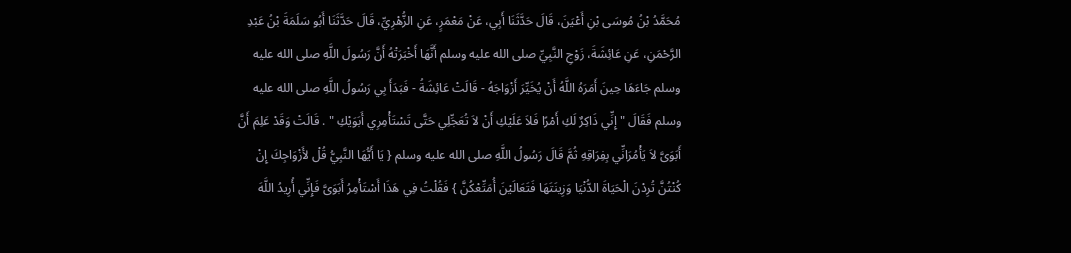مُحَمَّدُ بْنُ مُوسَى بْنِ أَعْيَنَ، قَالَ حَدَّثَنَا أَبِي، عَنْ مَعْمَرٍ، عَنِ الزُّهْرِيِّ، قَالَ حَدَّثَنَا أَبُو سَلَمَةَ بْنُ عَبْدِ الرَّحْمَنِ، عَنِ عَائِشَةَ، زَوْجِ النَّبِيِّ صلى الله عليه وسلم أَنَّهَا أَخْبَرَتْهُ أَنَّ رَسُولَ اللَّهِ صلى الله عليه وسلم جَاءَهَا حِينَ أَمَرَهُ اللَّهُ أَنْ يُخَيِّرَ أَزْوَاجَهُ - قَالَتْ عَائِشَةُ - فَبَدَأَ بِي رَسُولُ اللَّهِ صلى الله عليه وسلم فَقَالَ " إِنِّي ذَاكِرٌ لَكِ أَمْرًا فَلاَ عَلَيْكِ أَنْ لاَ تُعَجِّلِي حَتَّى تَسْتَأْمِرِي أَبَوَيْكِ " . قَالَتْ وَقَدْ عَلِمَ أَنَّ أَبَوَىَّ لاَ يَأْمُرَانِّي بِفِرَاقِهِ ثُمَّ قَالَ رَسُولُ اللَّهِ صلى الله عليه وسلم { يَا أَيُّهَا النَّبِيُّ قُلْ لأَزْوَاجِكَ إِنْ كُنْتُنَّ تُرِدْنَ الْحَيَاةَ الدُّنْيَا وَزِينَتَهَا فَتَعَالَيْنَ أُمَتِّعْكُنَّ } فَقُلْتُ فِي هَذَا أَسْتَأْمِرُ أَبَوَىَّ فَإِنِّي أُرِيدُ اللَّهَ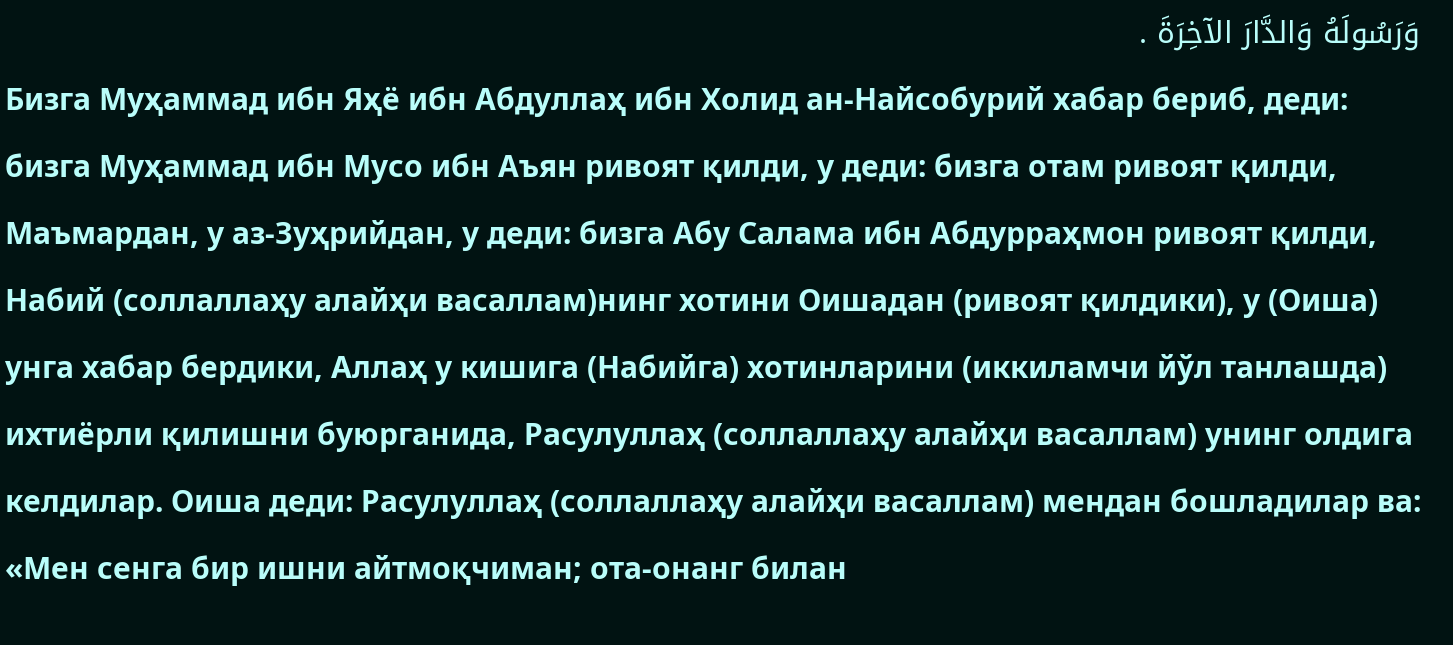وَرَسُولَهُ وَالدَّارَ الآخِرَةَ .
Бизга Муҳаммад ибн Яҳё ибн Абдуллаҳ ибн Холид ан-Найсобурий хабар бериб, деди: бизга Муҳаммад ибн Мусо ибн Аъян ривоят қилди, у деди: бизга отам ривоят қилди, Маъмардан, у аз-Зуҳрийдан, у деди: бизга Абу Салама ибн Абдурраҳмон ривоят қилди, Набий (соллаллаҳу алайҳи васаллам)нинг хотини Оишадан (ривоят қилдики), у (Оиша) унга хабар бердики, Аллаҳ у кишига (Набийга) хотинларини (иккиламчи йўл танлашда) ихтиёрли қилишни буюрганида, Расулуллаҳ (соллаллаҳу алайҳи васаллам) унинг олдига келдилар. Оиша деди: Расулуллаҳ (соллаллаҳу алайҳи васаллам) мендан бошладилар ва: «Мен сенга бир ишни айтмоқчиман; ота-онанг билан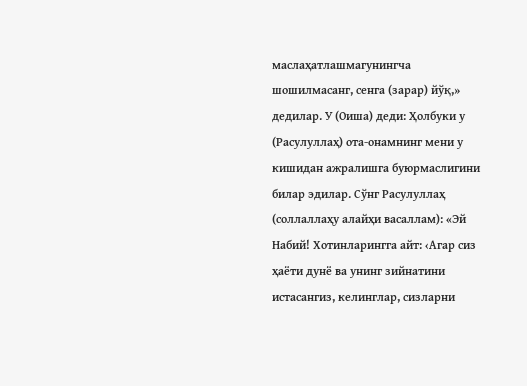маслаҳатлашмагунингча шошилмасанг, сенга (зарар) йўқ,» дедилар. У (Оиша) деди: Ҳолбуки у (Расулуллаҳ) ота-онамнинг мени у кишидан ажралишга буюрмаслигини билар эдилар. Сўнг Расулуллаҳ (соллаллаҳу алайҳи васаллам): «Эй Набий! Хотинларингга айт: ‹Агар сиз ҳаёти дунё ва унинг зийнатини истасангиз, келинглар, сизларни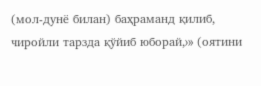(мол-дунё билан) баҳраманд қилиб, чиройли тарзда қўйиб юборай,›» (оятини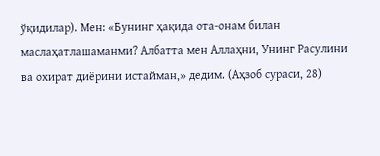ўқидилар). Мен: «Бунинг ҳақида ота-онам билан маслаҳатлашаманми? Албатта мен Аллаҳни, Унинг Расулини ва охират диёрини истайман,» дедим. (Аҳзоб сураси, 28)